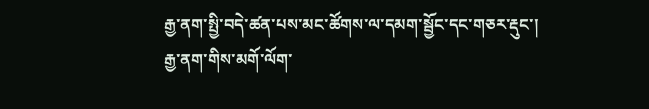རྒྱ་ནག་སྤྱི་བདེ་ཚན་པས་མང་ཚོགས་ལ་དམག་སྦྱོང་དང་གཅར་རྡུང་།
རྒྱ་ནག་གིས་མགོ་ལོག་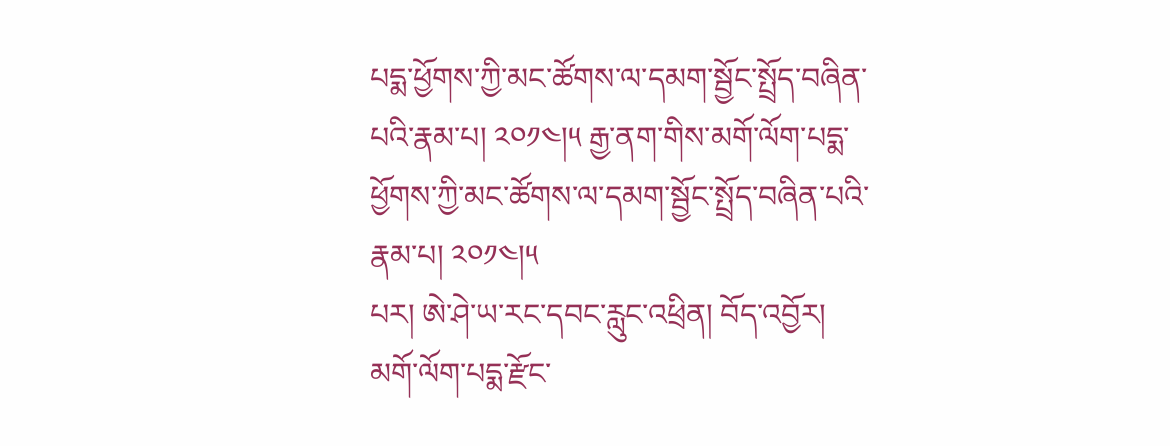པདྨ་ཕྱོགས་ཀྱི་མང་ཚོགས་ལ་དམག་སྦྱོང་སྤྲོད་བཞིན་པའི་རྣམ་པ། ༢༠༡༤།༥ རྒྱ་ནག་གིས་མགོ་ལོག་པདྨ་ཕྱོགས་ཀྱི་མང་ཚོགས་ལ་དམག་སྦྱོང་སྤྲོད་བཞིན་པའི་རྣམ་པ། ༢༠༡༤།༥
པར། ཨེ་ཤེ་ཡ་རང་དབང་རླུང་འཕྲིན། བོད་འབྱོར།
མགོ་ལོག་པདྨ་རྫོང་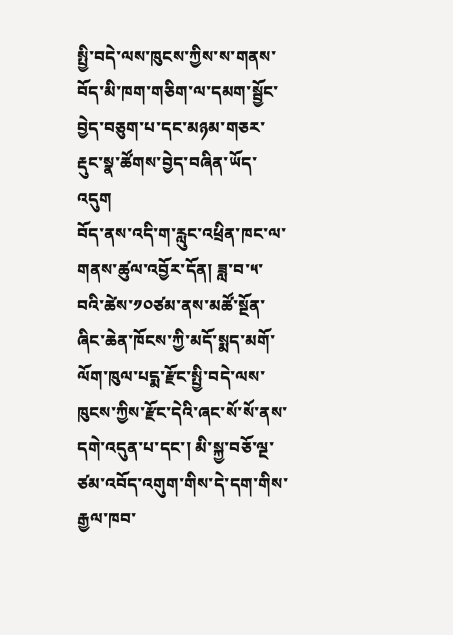སྤྱི་བདེ་ལས་ཁུངས་ཀྱིས་ས་གནས་བོད་མི་ཁག་གཅིག་ལ་དམག་སྦྱོང་བྱེད་བཅུག་པ་དང་མཉམ་གཅར་རྡུང་སྣ་ཚོགས་བྱེད་བཞིན་ཡོད་འདུག
བོད་ནས་འདི་ག་རླུང་འཕྲིན་ཁང་ལ་གནས་ཚུལ་འབྱོར་དོན། ཟླ་བ་༥་བའི་ཚེས་༡༠ཙམ་ནས་མཚོ་སྔོན་ཞིང་ཆེན་ཁོངས་ཀྱི་མདོ་སྨད་མགོ་ལོག་ཁུལ་པདྨ་རྫོང་སྤྱི་བདེ་ལས་ཁུངས་ཀྱིས་རྫོང་དེའི་ཞང་སོ་སོ་ནས་དགེ་འདུན་པ་དང་། མི་སྐྱ་བཅོ་ལྔ་ཙམ་འབོད་འགུག་གིས་དེ་དག་གིས་རྒྱལ་ཁབ་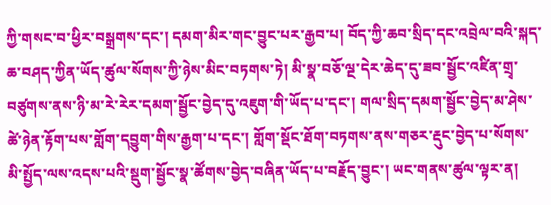ཀྱི་གསང་བ་ཕྱིར་བསྒྲགས་དང་། དམག་མིར་གང་བྱུང་པར་རྒྱབ་པ། བོད་ཀྱི་ཆབ་སྲིད་དང་འབྲེལ་བའི་སྐད་ཆ་བཤད་ཀྱིན་ཡོད་ཚུལ་སོགས་ཀྱི་ཉེས་མིང་བཏགས་ཏེ། མི་སྣ་བཅོ་ལྔ་དེར་ཆེད་དུ་ཟབ་སྦྱོང་འཛིན་གྲྭ་བཙུགས་ནས་ཉི་མ་རེ་རེར་དམག་སྦྱོང་བྱེད་དུ་འཇུག་གི་ཡོད་པ་དང་། གལ་སྲིད་དམག་སྦྱོང་བྱེད་མ་ཤེས་ཚེ་ཉེན་རྟོག་པས་གློག་དབྱུག་གིས་རྒྱག་པ་དང་། གློག་སྡོང་ཐོག་བཏགས་ནས་གཅར་རྡུང་བྱེད་པ་སོགས་མི་སྤྱོད་ལས་འདས་པའི་སྡུག་སྦྱོང་སྣ་ཚོགས་བྱེད་བཞིན་ཡོད་པ་བརྗོད་བྱུང་། ཡང་གནས་ཚུལ་ལྟར་ན།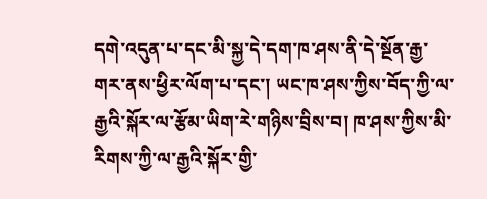དགེ་འདུན་པ་དང་མི་སྐྱ་དེ་དག་ཁ་ཤས་ནི་དེ་སྔོན་རྒྱ་གར་ནས་ཕྱིར་ལོག་པ་དང་། ཡང་ཁ་ཤས་ཀྱིས་བོད་ཀྱི་ལ་རྒྱའི་སྐོར་ལ་རྩོམ་ཡིག་རེ་གཉིས་བྲིས་བ། ཁ་ཤས་ཀྱིས་མི་རིགས་ཀྱི་ལ་རྒྱའི་སྐོར་གྱི་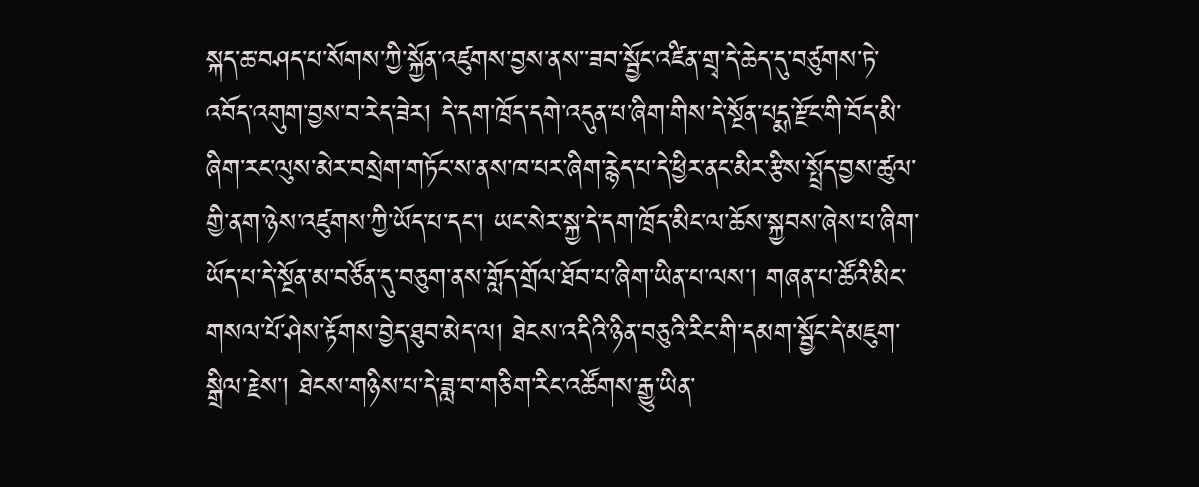སྐད་ཆ་བཤད་པ་སོགས་ཀྱི་སྐྱོན་འཛུགས་བྱས་ནས་་ཟབ་སྦྱོང་འཛིན་གྲྭ་དེ་ཆེད་དུ་བཙུགས་ཏེ་འབོད་འགུག་བྱས་བ་རེད་ཟེར། དེ་དག་ཁྲོད་དགེ་འདུན་པ་ཞིག་གིས་དེ་སྔོན་པདྨ་རྫོང་གི་བོད་མི་ཞིག་རང་ལུས་མེར་བསྲེག་གཏོང་ས་ནས་ཁ་པར་ཞིག་རྙེད་པ་དེ་ཕྱིར་ནང་མིར་རྩིས་སྤྲོད་བྱས་ཚུལ་གྱི་ནག་ཉེས་འཛུགས་ཀྱི་ཡོད་པ་དང་། ཡང་སེར་སྐྱ་དེ་དག་ཁྲོད་མིང་ལ་ཆོས་སྐྱབས་ཞེས་པ་ཞིག་ཡོད་པ་དེ་སྔོན་མ་བཙོན་དུ་བཅུག་ནས་གློད་གྲོལ་ཐོབ་པ་ཞིག་ཡིན་པ་ལས་། གཞན་པ་ཚོའི་མིང་གསལ་པོ་ཤེས་རྟོགས་བྱེད་ཐུབ་མེད་ལ། ཐེངས་འདིའི་ཉིན་བཅུའི་རིང་གི་དམག་སྦྱོང་དེ་མཇུག་སྒྲིལ་རྗེས་། ཐེངས་གཉིས་པ་དེ་ཟླ་བ་གཅིག་རིང་འཚོགས་རྒྱུ་ཡིན་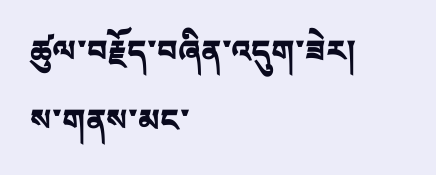ཚུལ་བརྗོད་བཞིན་འདུག་ཟེར།
ས་གནས་མང་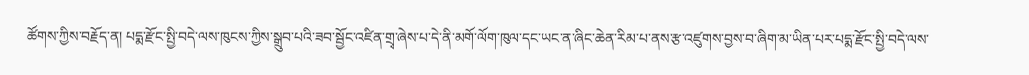ཚོགས་ཀྱིས་བརྗོད་ན། པདྨ་རྫོང་སྤྱི་བདེ་ལས་ཁུངས་ཀྱིས་སྒྲུབ་པའི་ཟབ་སྦྱོང་འཛིན་གྲྭ་ཞེས་པ་དེ་ནི་མགོ་ལོག་ཁུལ་དང་ཡང་ན་ཞིང་ཆེན་རིམ་པ་ནས་རྩ་འཛུགས་བྱས་བ་ཞིག་མ་ཡིན་པར་པདྨ་རྫོང་སྤྱི་བདེ་ལས་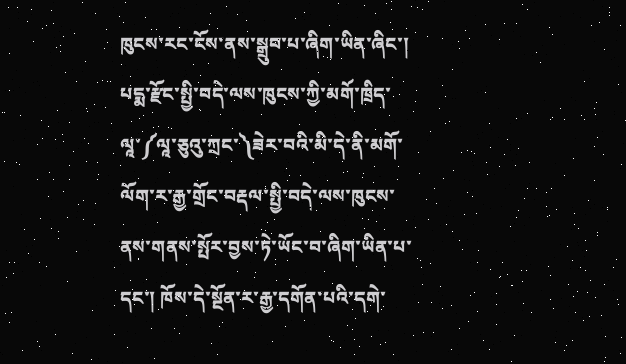ཁུངས་རང་ངོས་ནས་སྒྲུབ་པ་ཞིག་ཡིན་ཞིང་། པདྨ་རྫོང་སྤྱི་བདེ་ལས་ཁུངས་ཀྱི་མགོ་ཁྲིད་ལཱ་༼ལཱ་ཅུའུ་ཀྲང་༽ཟེར་བའི་མི་དེ་ནི་མགོ་ལོག་ར་རྒྱ་གྲོང་བརྡལ་སྤྱི་བདེ་ལས་ཁུངས་ནས་གནས་སྤོར་བྱས་ཏེ་ཡོང་བ་ཞིག་ཡིན་པ་དང་། ཁོས་དེ་སྔོན་ར་རྒྱ་དགོན་པའི་དགེ་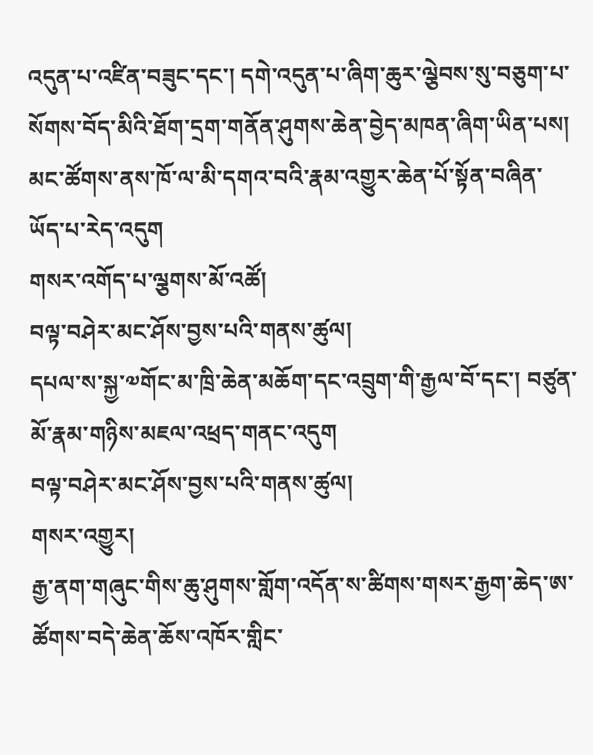འདུན་པ་འཛིན་བཟུང་དང་། དགེ་འདུན་པ་ཞིག་ཆུར་ལྕེབས་སུ་བཅུག་པ་སོགས་བོད་མིའི་ཐོག་དྲག་གནོན་ཤུགས་ཆེན་བྱེད་མཁན་ཞིག་ཡིན་པས། མང་ཚོགས་ནས་ཁོ་ལ་མི་དགའ་བའི་རྣམ་འགྱུར་ཆེན་པོ་སྟོན་བཞིན་ཡོད་པ་རེད་འདུག
གསར་འགོད་པ་ལྕགས་མོ་འཚོ།
བལྟ་བཤེར་མང་ཤོས་བྱས་པའི་གནས་ཚུལ།
དཔལ་ས་སྐྱ་༧གོང་མ་ཁྲི་ཆེན་མཆོག་དང་འབྲུག་གི་རྒྱལ་བོ་དང་། བཙུན་མོ་རྣམ་གཉིས་མཇལ་འཕྲད་གནང་འདུག
བལྟ་བཤེར་མང་ཤོས་བྱས་པའི་གནས་ཚུལ།
གསར་འགྱུར།
རྒྱ་ནག་གཞུང་གིས་ཆུ་ཤུགས་གློག་འདོན་ས་ཚིགས་གསར་རྒྱག་ཆེད་ཨ་ཚོགས་བདེ་ཆེན་ཆོས་འཁོར་གླིང་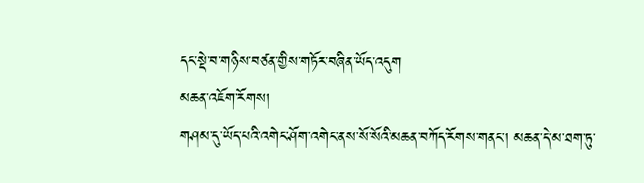དང་སྡེ་བ་གཉིས་བཙན་གྱིས་གཏོར་བཞིན་ཡོད་འདུག
མཆན་འཇོག་རོགས།
གཤམ་དུ་ཡོད་པའི་འགེང་ཤོག་འགེང་ནས་སོ་སོའི་མཆན་བཀོད་རོགས་གནང་། མཆན་དེ་མ་ཐག་ཏུ་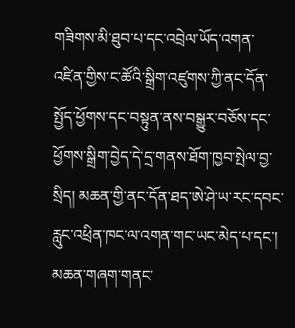གཟིགས་མི་ཐུབ་པ་དང་འབྲེལ་ཡོད་འགན་འཛིན་གྱིས་ང་ཚོའི་སྒྲིག་འཛུགས་ཀྱི་ནང་དོན་སྤྱོད་ཕྱོགས་དང་བསྟུན་ནས་བསྒྱུར་བཅོས་དང་ཕྱོགས་སྒྲིག་བྱེད་དེ་དྲ་གནས་ཐོག་ཁྱབ་སྤེལ་བྱ་སྲིད། མཆན་གྱི་ནང་དོན་ཐད་ཨེ་ཤེ་ཡ་རང་དབང་རླུང་འཕྲིན་ཁང་ལ་འགན་གང་ཡང་མེད་པ་དང་། མཆན་གཞག་གནང་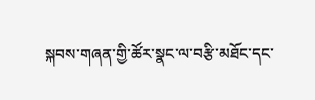སྐབས་གཞན་གྱི་ཚོར་སྣང་ལ་བརྩི་མཐོང་དང་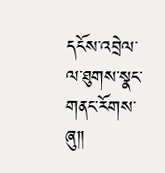དངོས་འབྲེལ་ལ་ཐུགས་སྣང་གནང་རོགས་ཞུ༎